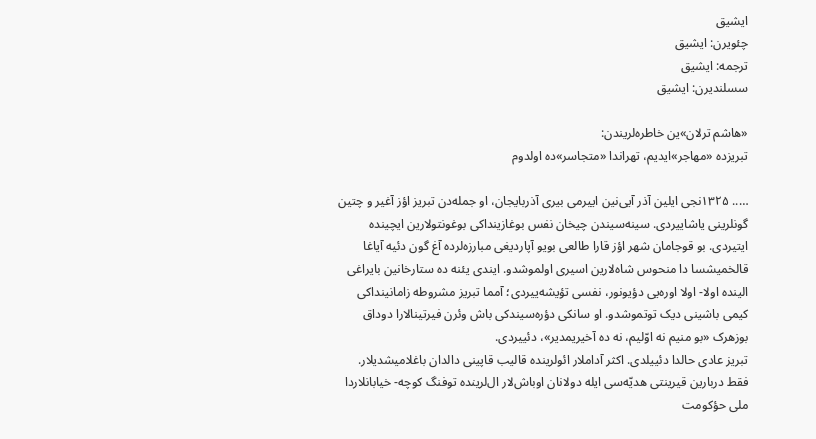ایشیق
چئویرن: ایشیق
ترجمه: ایشیق
سسلندیرن: ایشیق

«هاشم ترلا‌ن»ین خاطره‌لریندن:
تبریزده «مهاجر»ایدیم، تهراندا «متجاسر»ده اولدوم

….. ۱۳۲۵نجی ایلین آذر آیی‌نین اییرمی بیری آذربایجان، او جمله‌‌دن تبریز اؤز آغیر و چتین گونلرینی یاشاییردی. سینه‌سیندن چیخان نفس بوغازینداکی بوغونتولارین ایچینده‌ ایتیردی. بو قوجامان شهر اؤز قارا طالعی بویو آپاردیغی مبارزه‌لرده‌ آغ گون دئیه‌ آیاغا قالخمیشسا دا منحوس شاه‌لارین اسیری اولموشدو. ایندی یئنه‌ ده‌ ستارخانین بایراغی الینده‌ اولا- اولا اوره‌یی دؤیونور، نفسی تؤیشه‌ییردی؛ آمما تبریز مشروطه‌ زامانینداکی کیمی باشینی دیک توتموشدو. او سانکی دؤره‌سیندکی باش وئرن فیرتینالارا دوداق بوزهرک «بو منیم نه‌ اوّلیم، نه‌ ده‌ آخیریمدیر»، دئییردی.
تبریز عادی حالدا دئییلدی. اکثر آداملار ائولرینده‌ قالیب قاپینی دالدان باغلامیشدیلار. فقط دربارین قیرینتی هدیّه‌سی ایله‌ دولانان اوباش‌لار ال‌لرینده‌ توفنگ کوچه‌- خیابانلاردا ملی حؤکومت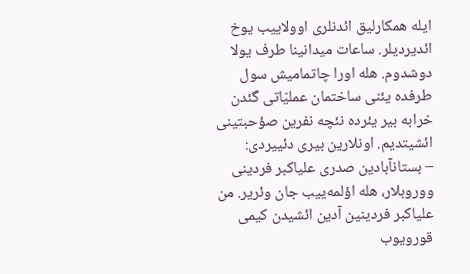ایله‌ همکارلیق ائدنلری اوولاییب یوخ ائدیردیلر. ساعات میدانینا طرف یولا دوشدوم. هله‌ اورا چاتمامیش سول طرفده‌ یئنی ساختمان عملیّاتی گئدن خرابه‌ بیر یئرده‌ نئچه‌ نفرین صؤحبتینی ائشیتدیم. اونلارین بیری دئییردی:
– بستانآبادین صدری علیاکبر فردینی ووروبلار، هله‌ اؤلمه‌ییب جان وئریر. من علیاکبر فردینین آدین ائشیدن کیمی قورویوب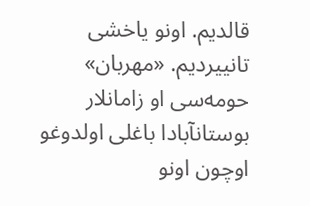قالدیم. اونو یاخشی تانییردیم. «مهربان» حومه‌سی او زامانلار بوستانآبادا باغلی اولدوغو اوچون اونو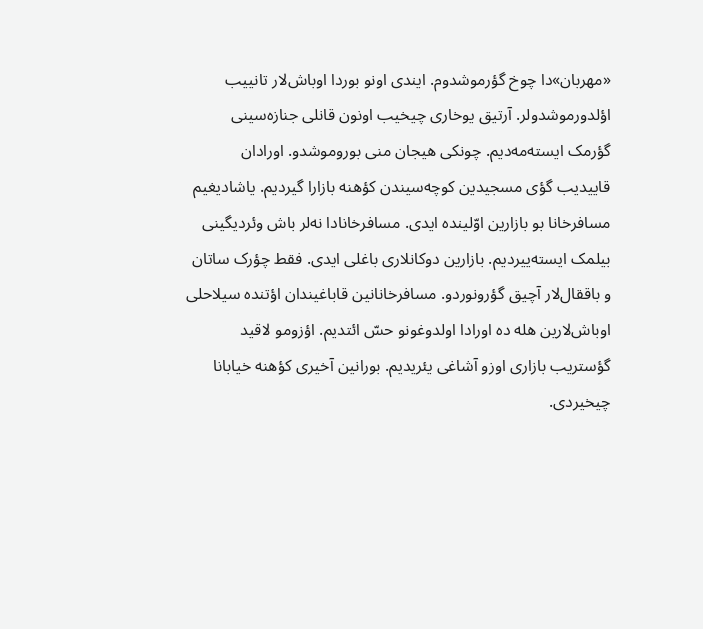«مهربان»دا چوخ گؤرموشدوم. ایندی اونو بوردا اوباش‌لار تانییب اؤلدورموشدولر. آرتیق یوخاری چیخیب اونون قانلی جنازه‌سینی گؤرمک ایسته‌مه‌دیم. چونکی هیجان منی بوروموشدو. اورادان قاییدیب گؤی مسجیدین کوچه‌سیندن کؤهنه بازارا گیردیم. یاشادیغیم مسافرخانا بو بازارین اوّلینده‌ ایدی. مسافرخانادا نه‌لر باش وئردیگینی بیلمک ایسته‌ییردیم. بازارین دوکانلاری باغلی ایدی. فقط چؤرک ساتان و باققال‌لار آچیق گؤرونوردو. مسافرخانانین قاباغیندان اؤتنده‌ سیلاحلی اوباش‌لارین هله‌ ده‌ اورادا اولدوغونو حسّ ائتدیم. اؤزومو لاقید گؤستریب بازاری اوزو آشاغی یئریدیم. بورانین آخیری کؤهنه خیابانا چیخیردی.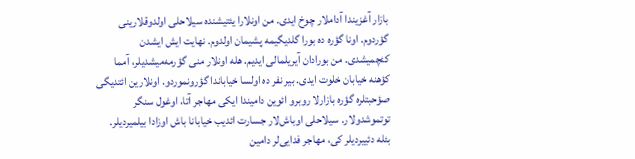بازار آغزیندا آداملار چوخ ایدی. من اونلارا یئتیشنده‌ سیلاحلی اولدوقلارینی گؤردوم. اونا گؤره‌ ده‌ بورا گلدیگیمه‌ پشیمان اولدوم. نهایت ایش ایشدن کئچمیشدی. من بورادان آیریلمالی ایدیم. هله‌ اونلار منی گؤرمه‌میشدیلر، آمما کؤهنه خیابان خلوت ایدی. بیر نفر ده‌ اولسا خیاباندا گؤرونموردو. اونلارین ائتدیگی صؤحبتلره‌ گؤره‌ بازارلا روبرو ائوین دامیندا ایکی مهاجر آتا، اوغول سنگر توتموشدولار. سیلاحلی اوباش‌لار جسارت ائدیب خیابانا باش اوزادا بیلمیردیلر. بئله‌ دئییردیلر کی، مهاجر فدایی‌لر دامین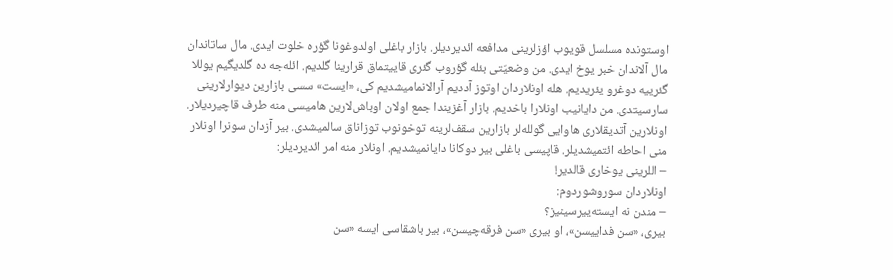اوستونده‌ مسلسل قویوب اؤزلرینی مدافعه‌ ائدیردیلر. بازار باغلی اولدوغونا گؤره‌ خلوت ایدی. مال ساتاندان مال آلاندان خبر یوخ ایدی. من وضعیّتی بئله‌ گؤروب گئری قاییتماق قرارینا گلدیم. ائله‌جه‌ ده‌ گلدیگیم یوللا گئرییه‌ دوغرو یئریدیم. هله‌ اونلاردان اوتوز آددیم آرالانمامیشدیم کی، «ایست» سسی بازارین دیوارلارینی سارسیتدی. من دایانیب اونلارا باخدیم. بازار آغزیندا جمع اولان اوباش‌لارین هامیسی منه‌ طرف قاچیردیلار. اونلارین آتدیقلاری هاوایی گولله‌لر بازارین سقف‌لرینه‌ توخونوب توزاناق سالمیشدی. بیر آزدان سونرا اونلار منی احاطه‌ ائتمیشدیلر. قاپیسی باغلی بیر دوکانا دایانمیشدیم. اونلار منه‌ امر ائدیردیلر:
– اللرینی یوخاری قالدیر!
اونلاردان سوروشوردوم:
– مندن نه‌ ایسته‌ییرسینیز؟
بیری، «سن فداییسن»، او بیری «سن فرقه‌چیسن»، بیر باشقاسی ایسه‌ «سن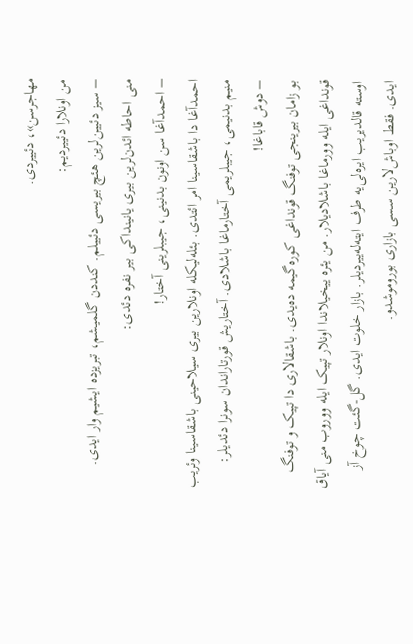مهاجرسن»، دئییردی.
من اونلارا دئییردیم:
– سیز دئیین‌لرین هئچ بیریسی دئییلم. کنددن گلمیشم، تبریزده‌ ایشیم وار ایدی.
منی احاطه‌ ائدن‌لرین بیری یانینداکی بیر نفره‌ دئدی:
– احمدآغا سن اونون بدنینی، جیبلرینی آختار!
احمدآغا دا باشقاسینا امر ائتدی. بئله‌لیکله‌ اونلارین بیری سیلاحینی باشقاسینا وئریب منیم بدنیمی، جیبلریمی آختارماغا باشلادی. آختاریش قورتاراندان سونرا دئدیلر:
– دوش قاباغا!
بو زامان بیرینجی توفنگ قونداغی کوره‌گیمه‌ ده‌یدی. باشقالاری دا تپیک و توفنگ قونداغی ایله‌ وورماغا باشلادیلار. من یئره‌ ییخیلاندا اونلار تپیک ایله‌ ووروب منی آیاق اوسته‌ قالدیریب ایره‌لی‌یه‌ طرف ایته‌له‌ییردیلر. بازار خلوت ایدی. گل-گئت چوخ آز ایدی. فقط اوباش‌لارین سسی بازاری بوروموشدو.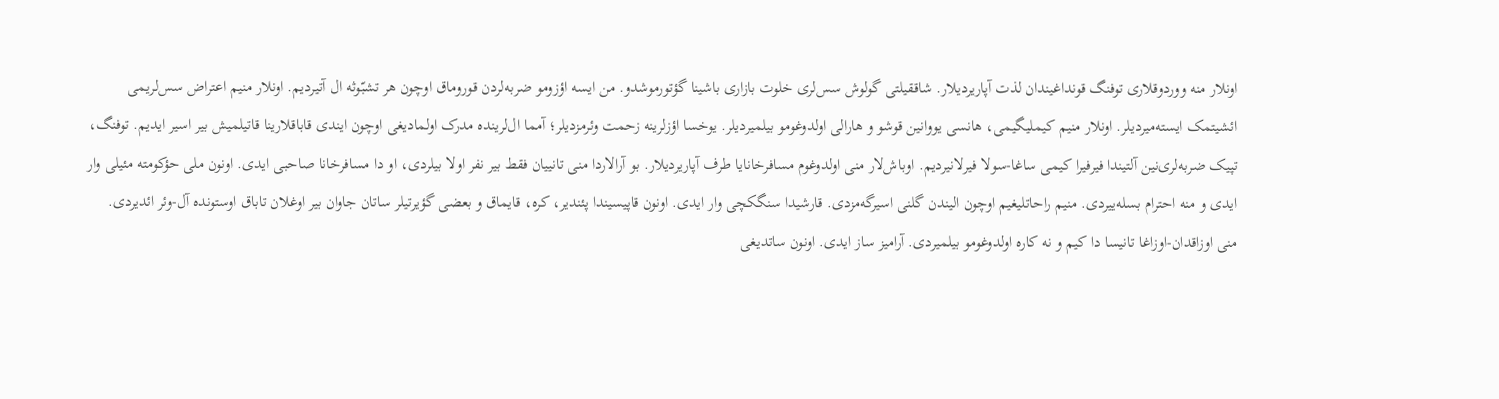اونلار منه‌ ووردوقلاری توفنگ قونداغیندان لذت آپاریردیلار. شاققیلتی گولوش سس‌لری خلوت بازاری باشینا گؤتورموشدو. من ایسه‌ اؤزومو ضربه‌لردن قوروماق اوچون هر تشبّوثه‌ ال آتیردیم. اونلار منیم اعتراض سس‌لریمی ائشیتمک ایسته‌میردیلر. اونلار منیم کیملیگیمی، هانسی یووانین قوشو و هارالی اولدوغومو بیلمیردیلر. یوخسا اؤزلرینه‌ زحمت وئرمزدیلر؛ آمما ال‌لرینده‌ مدرک اولمادیغی اوچون ایندی قاباقلارینا قاتیلمیش بیر اسیر ایدیم. توفنگ، تپیک ضربه‌لری‌نین آلتیندا فیرفیرا کیمی ساغا-سولا فیرلانیردیم. اوباش‌لار منی اولدوغوم مسافرخانایا طرف آپاریردیلار. بو آرالاردا منی تانییان فقط بیر نفر اولا بیلردی، او دا مسافرخانا صاحبی ایدی. اونون ملی حؤکومته‌ مئیلی وار ایدی و منه‌ احترام بسله‌ییردی. منیم راحاتلیغیم اوچون الیندن گلنی اسیرگه‌مزدی. قارشیدا سنگکچی وار ایدی. اونون قاپیسیندا پئندیر، کره‌، قایماق و بعضی گؤیرتیلر ساتان جاوان بیر اوغلان تاباق اوستونده‌ آل-وئر ائدیردی. منی اوزاقدان-اوزاغا تانیسا دا کیم و نه‌ کاره‌ اولدوغومو بیلمیردی. آرامیز ساز ایدی. اونون ساتدیغی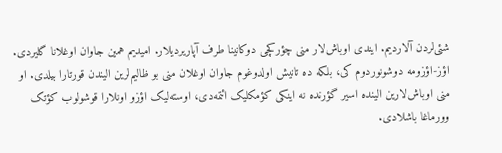شئی‌لردن آلاردیم. ایندی اوباش‌لار منی چؤرکچی دوکانینا طرف آپاریردیلار. امیدیم همین جاوان اوغلانا گلیردی. اؤز-اؤزومه‌ دوشونوردوم کی، بلکه‌ ده‌ تانیش اولدوغوم جاوان اوغلان منی بو ظالیم‌لرین الیندن قورتارا بیلدی. او منی اوباش‌لارین الینده‌ اسیر گؤرنده‌ نه‌ اینکی کؤمکلیک ائتمه‌‌دی، اوسته‌لیک اؤزو اونلارا قوشولوب کؤتک وورماغا باشلادی.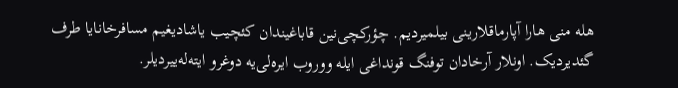هله‌ منی هارا آپارماقلارینی بیلمیردیم. چؤرکچی‌نین قاباغیندان کئچیب یاشادیغیم مسافرخانایا طرف گئدیردیک. اونلار آرخادان توفنگ قونداغی ایله‌ ووروب ایره‌لی‌یه‌ دوغرو ایته‌له‌ییردیلر.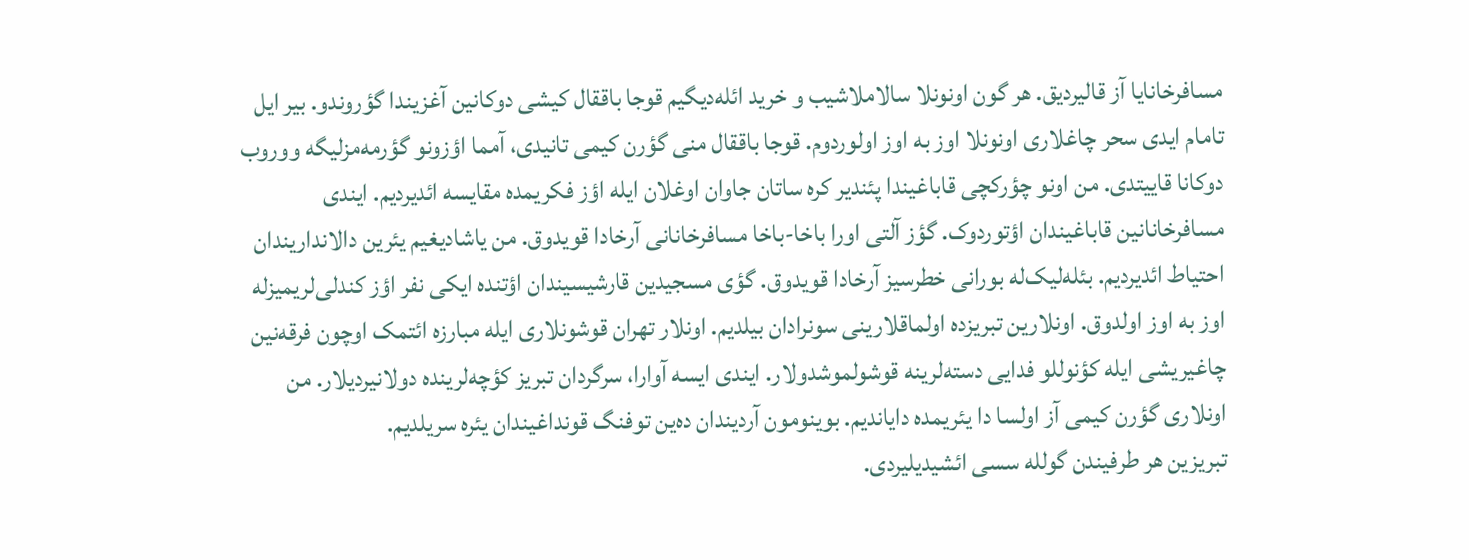مسافرخانایا آز قالیردیق. هر گون اونونلا سالاملاشیب و خرید ائله‌دیگیم قوجا باققال کیشی دوکانین آغزیندا گؤروندو. بیر ایل تامام ایدی سحر چاغلاری اونونلا اوز به‌ اوز اولوردوم. قوجا باققال منی گؤرن کیمی تانیدی، آمما اؤزونو گؤرمه‌مزلیگه‌ ووروب دوکانا قاییتدی. من اونو چؤرکچی قاباغیندا پئندیر کره‌ ساتان جاوان اوغلان ایله‌ اؤز فکریمده‌ مقایسه‌ ائدیردیم. ایندی مسافرخانانین قاباغیندان اؤتوردوک. گؤز آلتی اورا باخا-باخا مسافرخانانی آرخادا قویدوق. من یاشادیغیم یئرین دالانداریندان احتیاط ائدیردیم. بئله‌لیک‌له‌ بورانی خطرسیز آرخادا قویدوق. گؤی مسجیدین قارشیسیندان اؤتنده‌ ایکی نفر اؤز کندلی‌لریمیزله‌ اوز به‌ اوز اولدوق. اونلارین تبریزده‌ اولماقلارینی سونرادان بیلدیم. اونلار تهران قوشونلاری ایله‌ مبارزه‌ ائتمک اوچون فرقه‌نین چاغیریشی ایله‌ کؤنوللو فدایی دسته‌لرینه‌ قوشولموشدولار. ایندی ایسه‌ آوارا، سرگردان تبریز کؤچه‌لرینده‌ دولانیردیلار. من اونلاری گؤرن کیمی آز اولسا دا یئریمده‌ دایاندیم. بوینومون آردیندان ده‌ین توفنگ قونداغیندان یئره‌ سریلدیم.
تبریزین هر طرفیندن گولله‌ سسی ائشیدیلیردی.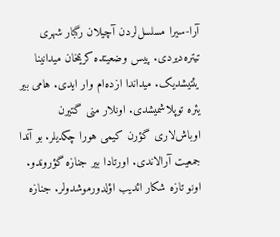آرا-سیرا مسلسل‌لردن آچیلان رگبار شهری تیتره‌دیردی. پیس وضعیتده‌ کریمخان میدانینا یئتیشدیک. میداندا ازده‌ام وار ایدی. هامی بیر یئره‌ توپلاشمیشدی. اونلار منی گتیرن اوباش‌لاری گؤرن کیمی هورا چکدیلر. بو آندا جمعیت آرالاندی. اورتادا بیر جنازه‌ گؤروندو. اونو تازه‌ شکار ائدیب اؤلدورموشدولر. جنازه‌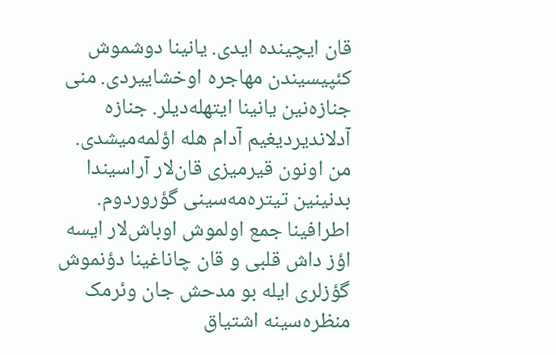قان ایچینده‌ ایدی. یانینا دوشموش کئپیسیندن مهاجره‌ اوخشاییردی. منی جنازه‌نین یانینا ایتهله‌دیلر. جنازه‌ آدلاندیردیغیم آدام هله‌ اؤلمه‌میشدی. من اونون قیرمیزی قان‌لار آراسیندا بدنینین تیتره‌مه‌سینی گؤروردوم. اطرافینا جمع اولموش اوباش‌لار ایسه‌ اؤز داش قلبی و قان چاناغینا دؤنموش گؤزلری ایله‌ بو مدحش جان وئرمک منظره‌سینه‌ اشتیاق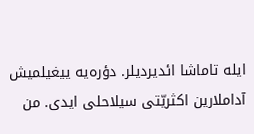ایله‌ تاماشا ائدیردیلر. دؤره‌یه‌ ییغیلمیش آداملارین اکثریّتی سیلاحلی ایدی. من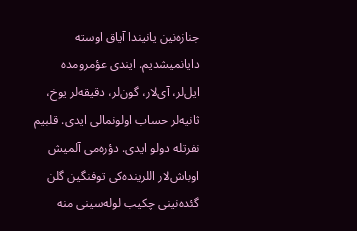جنازه‌نین یانیندا آیاق اوسته‌ دایانمیشدیم. ایندی عؤمرومده‌ ایل‌لر، آی‌لار، گون‌لر، دقیقه‌لر یوخ، ثانیه‌لر حساب اولونمالی ایدی. قلبیم نفرتله‌ دولو ایدی. دؤره‌می آلمیش اوباش‌لار اللرینده‌کی توفنگین گلن گئده‌نینی چکیب لوله‌سینی منه‌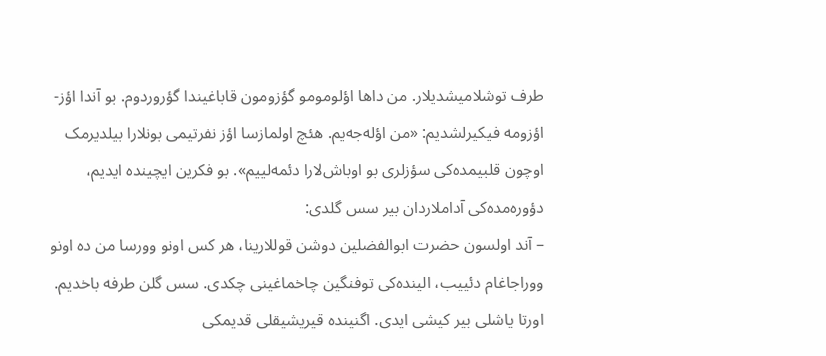طرف توشلامیشدیلار. من داها اؤلومومو گؤزومون قاباغیندا گؤروردوم. بو آندا اؤز- اؤزومه‌ فیکیرلشدیم: «من اؤله‌جه‌یم. هئچ اولمازسا اؤز نفرتیمی بونلارا بیلدیرمک اوچون قلبیمده‌کی سؤزلری بو اوباش‌لارا دئمه‌لییم». بو فکرین ایچینده‌ ایدیم، دؤوره‌مده‌کی آداملاردان بیر سس گلدی:
– آند اولسون حضرت ابوالفضلین دوشن قوللارینا، هر کس اونو وورسا من ده‌ اونو ووراجاغام دئییب، الینده‌کی توفنگین چاخماغینی چکدی. سس گلن طرفه‌ باخدیم. اورتا یاشلی بیر کیشی ایدی. اگنینده‌ قیریشیقلی قدیمکی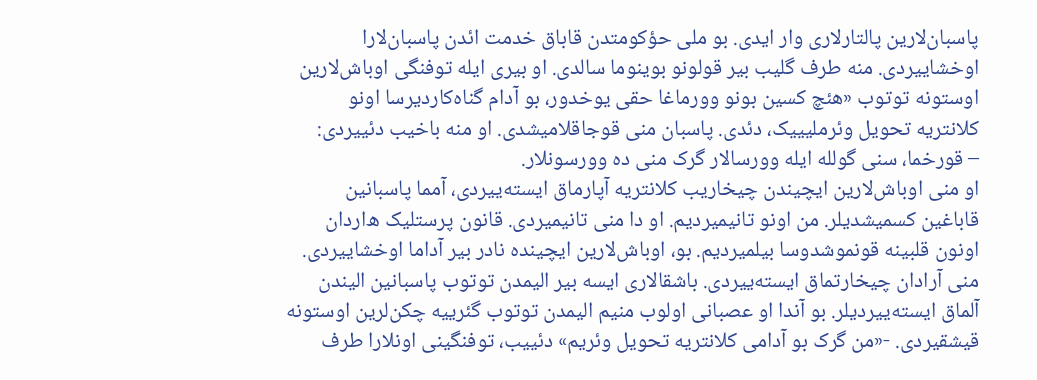پاسبان‌لارین پالتارلاری وار ایدی. بو ملی حؤکومتدن قاباق خدمت ائدن پاسبان‌لارا اوخشاییردی. منه‌ طرف گلیب بیر قولونو بوینوما سالدی. او بیری ایله‌ توفنگی اوباش‌لارین اوستونه‌ توتوب «هئچ کسین بونو وورماغا حقی یوخدور، بو آدام گناه‌کاردیرسا اونو کلانتریه‌ تحویل وئرملیییک، دئدی. پاسبان منی قوجاقلامیشدی. او منه‌ باخیب دئییردی:
– قورخما، سنی گولله‌ ایله‌ وورسالار گرک منی ده‌ وورسونلار.
او منی اوباش‌لارین ایچیندن چیخاریب کلانتریه‌ آپارماق ایسته‌ییردی، آمما پاسبانین قاباغین کسمیشدیلر. من اونو تانیمیردیم. او دا منی تانیمیردی. قانون پرستلیک ه‌اردان اونون قلبینه‌ قونموشدوسا بیلمیردیم. بو، اوباش‌لارین ایچینده‌ نادر بیر آداما اوخشاییردی. منی آرادان چیخارتماق ایسته‌ییردی. باشقالاری ایسه‌ بیر الیمدن توتوب پاسبانین الیندن آلماق ایسته‌ییردیلر. بو آندا او عصبانی اولوب منیم الیمدن توتوب گئرییه‌ چکن‌لرین اوستونه‌ قیشقیردی. -«من گرک بو آدامی کلانتریه‌ تحویل وئریم» دئییب، توفنگینی اونلارا طرف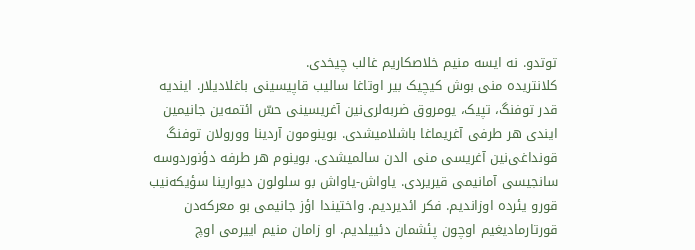توتدو. نه‌ ایسه‌ منیم خلاصکاریم غالب چیخدی.
کلانتریده‌ منی بوش کیچیک بیر اوتاغا سالیب قاپیسینی باغلادیلار. ایندیه‌ قدر توفنگ، تپیک، یومروق ضربه‌لری‌نین آغریسینی حسّ ائتمه‌ین جانیمین ایندی هر طرفی آغریماغا باشلامیشدی. بوینومون آردینا وورولان توفنگ قونداغی‌نین آغریسی منی الدن سالمیشدی. بوینوم هر طرفه‌ دؤنوردوسه‌ سانجیسی آمانیمی قیریردی. یاواش-یاواش بو سلولون دیوارینا سؤیکه‌‌نیب قورو یئرده‌ اوزاندیم. فکر ائدیردیم. واختیندا اؤز جانیمی بو معرکه‌دن قورتارمادیغیم اوچون پئشمان دئییلدیم. او زامان منیم اییرمی اوچ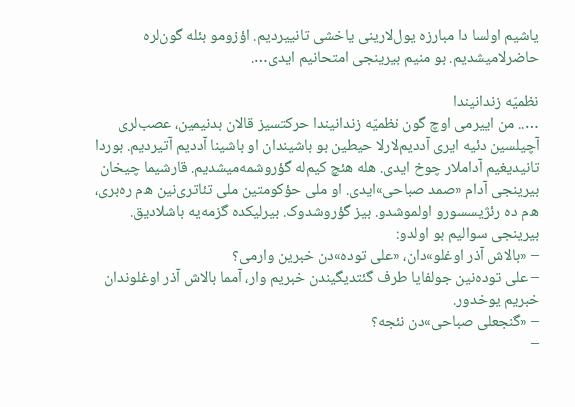یاشیم اولسا دا مبارزه‌ یول‌لارینی یاخشی تانییردیم. اؤزومو بئله‌ گون‌لره‌ حاضرلامیشدیم. بو منیم بیرینجی امتحانیم ایدی….

نظمیّه‌ زندانیندا
….. من اییرمی اوچ گون نظمیّه‌ زندانیندا حرکتسیز قالان بدنیمین، عصب‌لری آچیلسین دئیه‌ ایری آددیم‌لارلا حیطین بو باشیندان او باشینا آددیم آتیردیم. بوردا تانیدیغیم آداملار چوخ ایدی. هله‌ هئچ کیم‌له‌ گؤروشمه‌میشدیم. قارشیما چیخان بیرینجی آدام «صمد صباحی»ایدی. او ملی حؤکومتین ملی تئاتری‌نین ه‌م ره‌بری، ه‌م ده‌ رئژیسسورو اولموشدو. بیز گؤروشدوک. بیرلیکده‌ گزمه‌یه‌ باشلادیق. بیرینجی سوالیم بو اولدو:
– «بالاش آذر اوغلو»دان، «علی توده‌»دن خبرین وارمی؟
– علی توده‌نین جولفایا طرف گئتدیگیندن خبریم وار، آمما بالاش آذر اوغلوندان خبریم یوخدور.
– «گنجعلی صباحی»دن نئجه‌؟
–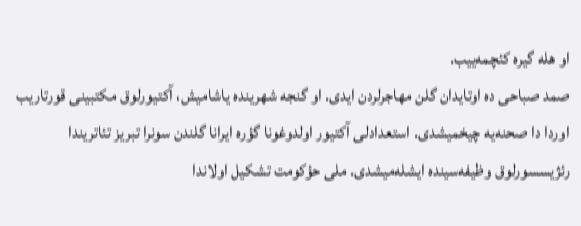او هله‌ گیره‌ کئچمه‌ییب.
صمد صباحی ده‌ اوتایدان گلن مهاجرلردن ایدی. او گنجه‌ شهرینده‌ یاشامیش، آکتیورلوق مکتبینی قورتاریب اوردا دا صحنه‌یه‌ چیخمیشدی. استعدادلی آکتیور اولدوغونا گؤره‌ ایرانا گلندن سونرا تبریز تئاتریندا رئژیسسورلوق وظیفه‌سینده‌ ایشله‌میشدی. ملی حؤکومت تشکیل اولاندا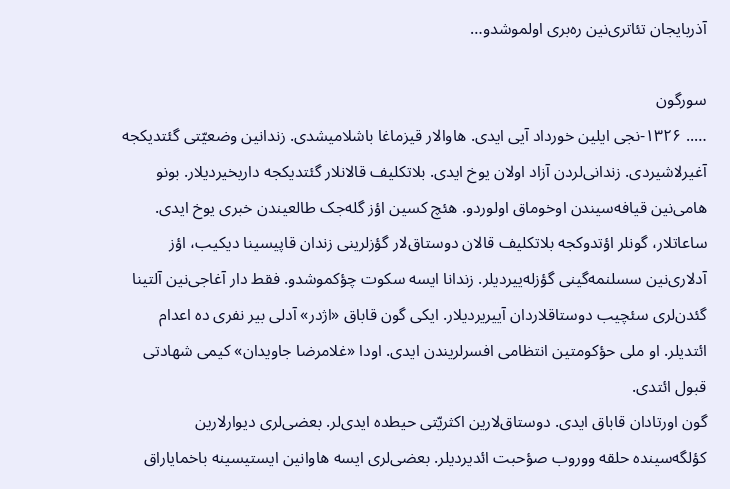آذربایجان تئاتری‌نین ره‌بری اولموشدو…

سورگون
….. ۱۳۲۶-نجی ایلین خورداد آیی ایدی. هاوالار قیزماغا باشلامیشدی. زندانین وضعیّتی گئتدیکجه‌ آغیرلاشیردی. زندانی‌لردن آزاد اولان یوخ ایدی. بلاتکلیف قالانلار گئتدیکجه‌ داریخیردیلار. بونو هامی‌نین قیافه‌سیندن اوخوماق اولوردو. هئچ کسین اؤز گله‌جک طالعیندن خبری یوخ ایدی. ساعاتلار، گونلر اؤتدوکجه‌ بلاتکلیف قالان دوستاق‌لار گؤزلرینی زندان قاپیسینا دیکیب، اؤز آدلاری‌نین سسلنمه‌گینی گؤزله‌ییردیلر. زندانا ایسه‌ سکوت چؤکموشدو. فقط دار آغاجی‌نین آلتینا گئدن‌لری سئچیب دوستاقلاردان آییریردیلار. ایکی گون قاباق «اژدر» آدلی بیر نفری ده‌ اعدام ائتدیلر. او ملی حؤکومتین انتظامی افسرلریندن ایدی. اودا «غلامرضا جاویدان» کیمی شهادتی قبول ائتدی.
گون اورتادان قاباق ایدی. دوستاق‌لارین اکثریّتی حیطده‌ ایدی‌لر. بعضی‌لری دیوارلارین کؤلگه‌سینده‌ حلقه‌ ووروب صؤحبت ائدیردیلر. بعضی‌لری ایسه‌ هاوانین ایستیسینه‌ باخمایاراق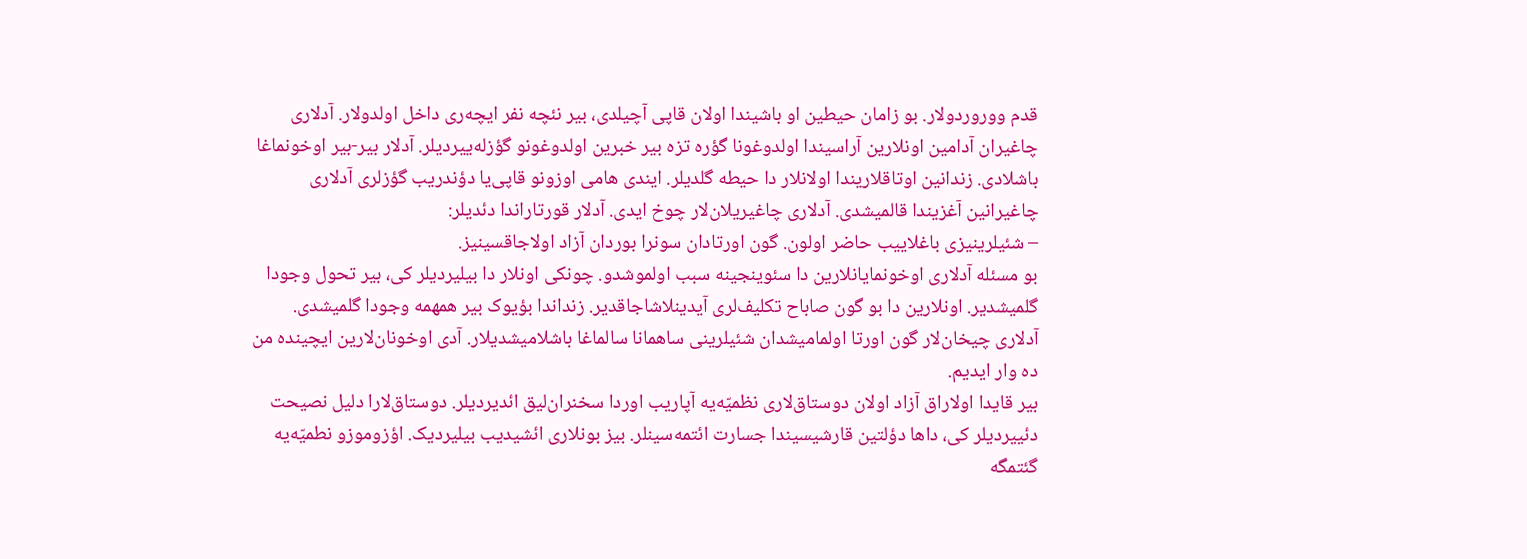قدم ووروردولار. بو زامان حیطین او باشیندا اولان قاپی آچیلدی، بیر نئچه‌ نفر ایچه‌ری داخل اولدولار. آدلاری چاغیران آدامین اونلارین آراسیندا اولدوغونا گؤره‌ تزه‌ بیر خبرین اولدوغونو گؤزله‌ییردیلر. آدلار بیر-بیر اوخونماغا باشلادی. زندانین اوتاقلاریندا اولانلار دا حیطه‌ گلدیلر. ایندی هامی اوزونو قاپی‌یا دؤندریب گؤزلری آدلاری چاغیرانین آغزیندا قالمیشدی. آدلاری چاغیریلان‌لار چوخ ایدی. آدلار قورتاراندا دئدیلر:
– شئیلرینیزی باغلاییب حاضر اولون. گون اورتادان سونرا بوردان آزاد اولاجاقسینیز.
بو مسئله‌ آدلاری اوخونمایانلارین دا سئوینجینه‌ سبب اولموشدو. چونکی اونلار دا بیلیردیلر کی، بیر تحول وجودا گلمیشدیر. اونلارین دا بو گون صاباح تکلیف‌لری آیدینلاشاجاقدیر. زنداندا بؤیوک بیر همهمه‌ وجودا گلمیشدی. آدلاری چیخان‌لار گون اورتا اولمامیشدان شئیلرینی ساهمانا سالماغا باشلامیشدیلار. آدی اوخونان‌لارین ایچینده‌ من ده‌ وار ایدیم.
بیر قایدا اولاراق آزاد اولان دوستاق‌لاری نظمیّه‌یه‌ آپاریب اوردا سخنران‌لیق ائدیردیلر. دوستاق‌لارا دلیل نصیحت دئییردیلر کی، داها دؤلتین قارشیسیندا جسارت ائتمه‌سینلر. بیز بونلاری ائشیدیب بیلیردیک. اؤزوموزو نطمیّه‌یه‌ گئتمگه‌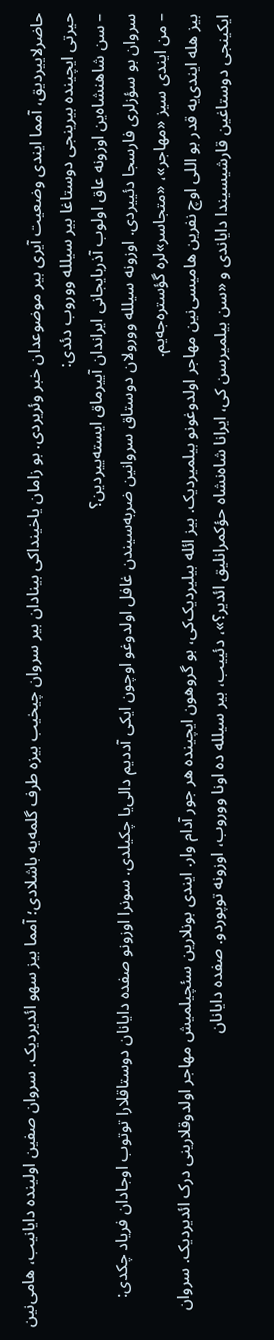حاضرلاییردیق، آمما ایندی وضعیت آیری بیر موضوعدان خبر وئریردی. بو زامان یاخینداکی بینادان بیر سروان چیخیب بیزه‌ طرف گلمه‌یه‌ باشلادی؛ آمما بیز سهو ائدیردیک. سروان صفین اولینده‌ دایانیب، هامی‌نین حیرتی ایچینده‌ بیرینجی دوستاغا بیر سیلله‌ ووروب دئدی:
– سن شاهنشاه‌ین اوزونه‌ عاق اولوب آذربایجانی ایراندان آییرماق ایسته‌ییردین؟
سروان بو سؤزلری فارسجا دئییردی. اوزونه‌ سیلله‌ وورولان دوستاق سروانین ضربه‌سیندن غافل اولدوغو اوچون ایکی آددیم دالی‌یا چکیلدی. سونرا اوزونو صفده‌ دایانان دوستاقلارا توتوب اوجادان فریاد چکدی:
– من ایندی سیز «مهاجر»، «متجاسر»لره‌ گؤستره‌جه‌یم.
بیز هله‌ ایندی‌یه‌ قدر بو اللی اوچ نفرین هامیسی‌نین مهاجر اولدوغونو بیلمیردیک. بیز ائله‌ بیلیردیک‌کی، بو گروهون ایچینده‌ هر جور آدام وار. ایندی بونلارین سئچیلمیش مهاجر اولدوقلارینی درک ائدیردیک. سروان ایکینجی دوستاغین قارشیسیندا دایاندی و «سن بیلمیرسن کی، ایرانا شاه‌نشاه‌ حؤکمرانلیق ائدیر؟»، دئییب، بیر سیلله‌ ده‌ اونا ووروب، اوزونه‌ توپوردو. صفده‌ دایانان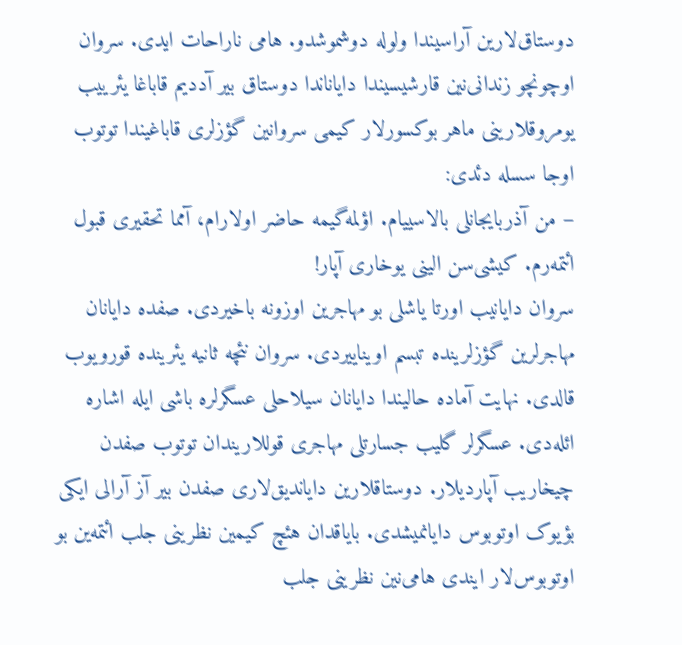دوستاق‌لارین آراسیندا ولوله‌ دوشموشدو. هامی ناراحات ایدی. سروان اوچونچو زندانی‌نین قارشیسیندا دایاناندا دوستاق بیر آددیم قاباغا یئرییب یومروقلارینی ماهر بوکسورلار کیمی سروانین گؤزلری قاباغیندا توتوب اوجا سسله‌ دئدی:
– من آذربایجانلی بالاسییام. اؤلمه‌گیمه‌ حاضر اولارام، آمما تحقیری قبول ائتمه‌رم. کیشی‌سن الینی یوخاری آپار!
سروان دایانیب اورتا یاشلی بو مهاجرین اوزونه‌ باخیردی. صفده‌ دایانان مهاجرلرین گؤزلرینده‌ تبسم اویناییردی. سروان نئچه‌ ثانیه‌ یئرینده‌ قورویوب قالدی. نهایت آماده‌ حالیندا دایانان سیلاحلی عسگرلره‌ باشی ایله‌ اشاره‌ ائله‌دی. عسگرلر گلیب جسارتلی مهاجری قوللاریندان توتوب صفدن چیخاریب آپاردیلار. دوستاقلارین دایاندیق‌لاری صفدن بیر آز آرالی ایکی بؤیوک اوتوبوس دایانمیشدی. بایاقدان هئچ کیمین نظرینی جلب ائتمه‌ین بو اوتوبوس‌لار ایندی هامی‌نین نظرینی جلب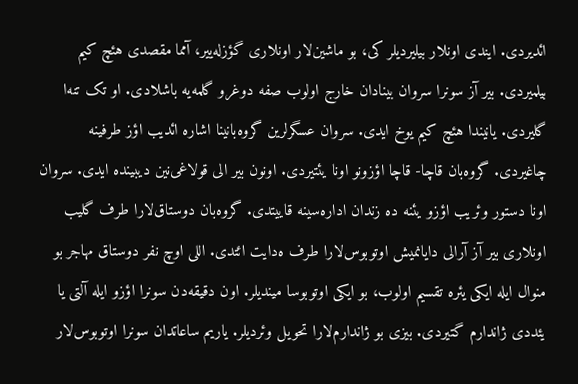ائدیردی. ایندی اونلار بیلیردیلر کی، بو ماشین‌لار اونلاری گؤزله‌ییر، آمما مقصدی هئچ کیم بیلمیردی. بیر آز سونرا سروان بینادان خارج اولوب صفه‌ دوغرو گلمه‌یه‌ باشلادی. او تک تنه‌ا گلیردی. یانیندا هئچ کیم یوخ ایدی. سروان عسگرلرین گروه‌بانینا اشاره‌ ائدیب اؤز طرفینه‌ چاغیردی. گروه‌بان قاچا- قاچا اؤزونو اونا یئتیردی. اونون بیر الی قولاغی‌نین دیبینده‌ ایدی. سروان اونا دستور وئریب اؤزو یئنه‌ ده‌ زندان اداره‌سینه‌ قاییتدی. گروه‌بان دوستاق‌لارا طرف گلیب اونلاری بیر آز آرالی دایانمیش اوتوبوس‌لارا طرف ه‌دایت ائتدی. اللی اوچ نفر دوستاق مهاجر بو منوال ایله‌ ایکی یئره‌ تقسیم اولوب، بو ایکی اوتوبوسا میندیلر. اون دقیقه‌دن سونرا اؤزو ایله‌ آلتی یا یئددی ژاندارم گتیردی. بیزی بو ژاندارم‌لارا تحویل وئردیلر. یاریم ساعاتدان سونرا اوتوبوس‌لار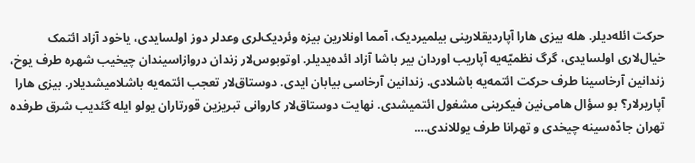حرکت ائله‌دیلر. هله‌ بیزی هارا آپاردیقلارینی بیلمیردیک، آمما اونلارین بیزه‌ وئردیک‌لری وعدلر دوز اولسایدی، یاخود آزاد ائتمک خیال‌لاری اولسایدی، گرگ نظمیّه‌یه‌ آپاریب اوردان بیر باشا آزاد ائده‌یدیلر. اوتوبوس‌لار زندان دروازاسیندان چیخیب شهره‌ طرف یوخ، زندانین آرخاسینا طرف حرکت ائتمه‌یه‌ باشلادی. زندانین آرخاسی بیابان ایدی. دوستاق‌لار تعجب ائتمه‌یه‌ باشلامیشدیلار. بیزی هارا آپاریرلار؟ بو سؤال هامی‌نین فیکرینی مشغول ائتمیشدی. نهایت دوستاق‌لار کاروانی تبریزین قورتاران یولو ایله‌ گئدیب شرق طرفده‌ تهران جادّه‌سینه‌ چیخدی و تهرانا طرف یوللاندی….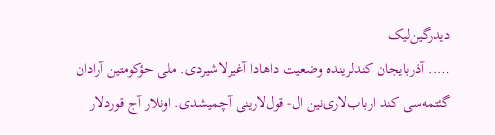دیدرگین‌لیک
….. آذربایجان کند‌‌لرینده‌ وضعیت داهادا آغیرلاشیردی. ملی حؤکومتین آرادان گئتمه‌‌سی کند ارباب‌‌لاری‌نین ال- قول‌‌‌لارینی آچمیشدی. اونلار آج قوردلار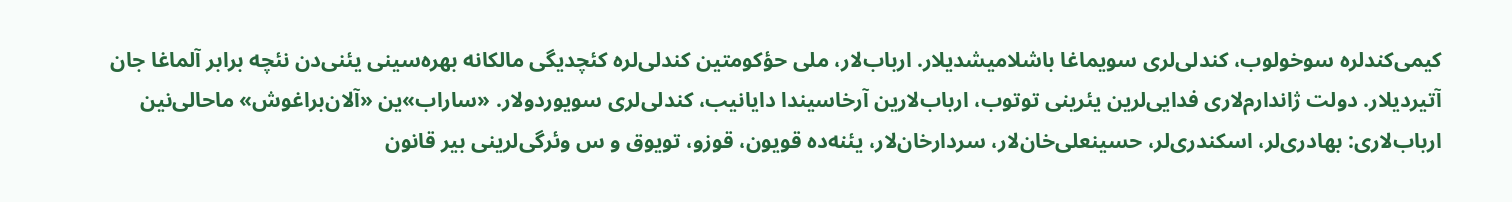کیمی‌کند‌لره‌ سوخولوب، کندلی‌‌لری سویماغا باشلامیشدیلار. ارباب‌لار، ملی حؤکومتین کندلی‌‌لره‌ کئچدیگی مالکانه‌ بهره‌‌سینی یئنی‌دن نئچه‌ برابر آلماغا جان آتیردیلار. دولت ژاندارم‌لاری فدایی‌‌‌لرین یئرینی توتوب، ارباب‌‌لارین آرخاسیندا دایانیب، کندلی‌‌لری سویوردولار. «ساراب»ین «آلان‌براغوش» ماحالی‌‌نین ارباب‌لاری: بهادری‌‌لر، اسکندری‌‌لر، حسینعلی‌خان‌لار، سردارخان‌لار، یئنه‌‌ده‌ قویون، قوزو، تویوق و س وئرگی‌‌‌لرینی بیر قانون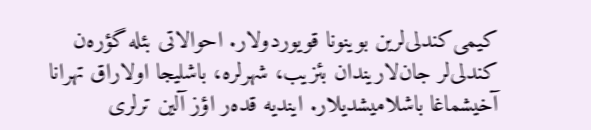کیمی‌کندلی‌‌لرین بوینونا قویوردولار. احوالاتی بئله‌ گؤره‌‌ن کندلی‌لر جان‌‌لاریندان بئزیب، شهر‌لره‌، باشلیجا اولاراق تهرانا آخیشماغا باشلامیشدیلار. ایندیه‌ قده‌ر اؤز آلین تر‌لری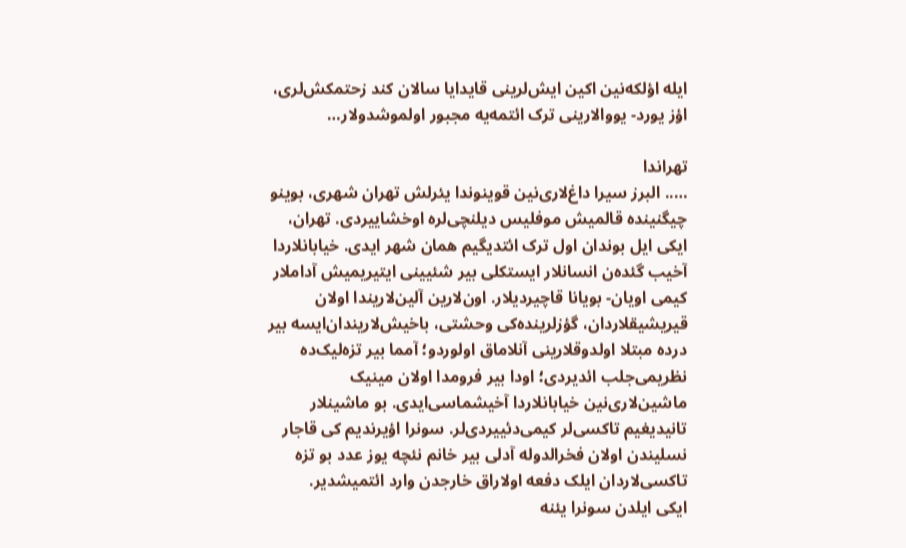ایله‌ اؤلکه‌‌‌نین اکین ایش‌‌لرینی قایدایا سالان کند زحتمکش‌لری، اؤز یورد- یووا‌‌لارینی ترک ائتمه‌‌یه‌ مجبور اولموشدولار…

تهراندا
….. البرز سیرا داغ‌‌لاری‌نین قوینوندا یئرلش تهران شهری، بوینو چیگنینده‌ قالمیش موفلیس دیلنچی‌‌لره‌ اوخشاییردی. تهران، ایکی ایل بوندان اول ترک ائتدیگیم همان شهر ایدی. خیابانلاردا آخیب گئده‌‌ن انسانلار ایستکلی بیر شئیینی ایتیریمیش آداملار کیمی ‌اویان- بویانا قاچیردیلار. اون‌‌لارین آلین‌‌لاریندا اولان قیریشیقلاردان، گؤز‌‌لرینده‌‌کی وحشتی، باخیش‌‌لاریندان‌ایسه‌ بیر درده‌ مبتلا اولدوقلارینی آنلاماق اولوردو؛ آمما بیر تزه‌‌لیک‌ده‌ نظریمی‌جلب ائدیردی؛ اودا بیر فرومدا اولان مینیک ماشین‌‌لاری‌نین خیابانلاردا آخیشماسی‌ایدی. بو ماشینلار تانیدیغیم تاکسی‌‌لر کیمی‌دئییردی‌لر. سونرا اؤیرندیم کی قاجار نسلیندن اولان فخرالدوله‌ آدلی بیر خانم نئچه‌ یوز عدد بو تزه‌ تاکسی‌لاردان ایلک دفعه‌ اولاراق خارجدن وارد ائتمیشدیر.
ایکی ایلدن سونرا یئنه‌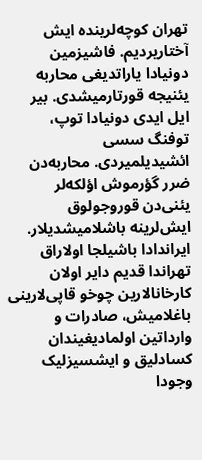تهران کوچه‌‌‌‌لرینده‌ ایش آختاریردیم. فاشیزمین دونیادا یاراتدیغی محاربه‌ یئنیجه‌ قورتارمیشدی. بیر ایل ایدی دونیادا توپ، توفنگ سسی ائشیدیلمیردی. محاربه‌‌دن ضرر گؤرموش اؤلکه‌‌‌لر یئنی‌دن قوروجولوق ایش‌‌لرینه‌ باشلامیشدیلار. ایراندادا باشیلجا اولاراق تهراندا قدیم دایر اولان کارخانا‌‌لارین چوخو قاپی‌‌لارینی باغلامیش، صادرات و وارداتین اولمادیغیندان کسادلیق و ایشسیزلیک وجودا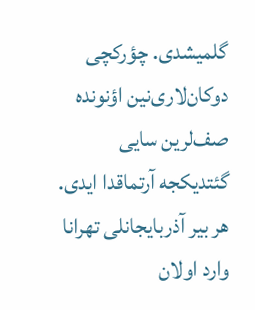گلمیشدی. چؤرکچی دوکان‌‌لاری‌نین اؤنونده‌ صف‌‌لرین سایی گئتدیکجه‌ آرتماقدا ایدی. هر بیر آذربایجانلی تهرانا وارد اولان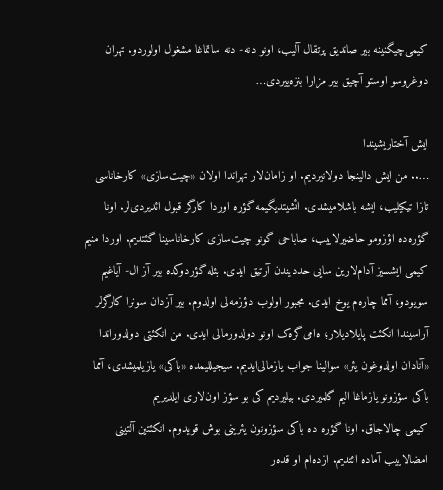کیمی‌چیگنینه‌ بیر صاندیق پرتقال آلیب، اونو دنه‌- دنه‌ ساتماغا مشغول اولوردو. تهران دوغروسو اوستو آچیق بیر مزارا بنزه‌‌ییردی…

ایش آختاریشیندا
….. من ایش دالینجا دولانیردیم. او زامان‌لار تهراندا اولان «چیت‌سازی» کارخاناسی تازا تیکیلیب، ایشه‌ باشلامیشدی. ائشیتدیگیمه‌ گؤره‌ اوردا کارگر قبول ائدیردی‌لر. اونا گؤره‌‌ده‌ اؤزومو حاضیرلاییب، صاباحی گونو چیت‌سازی کارخاناسینا گئتدیم. اوردا منیم کیمی ‌ایشسیز آدام‌‌لارین سایی حددیندن آرتیق ایدی. بئله‌ گؤردوکده‌ بیر آز ال- آیاغیم سویودو، آمما چاره‌‌م یوخ ایدی. مجبور اولوب دؤزمه‌‌لی اولدوم. بیر آزدان سونرا کارگر‌لر آراسیندا انکئت پایلادیلار؛ ‌ه‌امی‌گره‌‌ک اونو دولدورمالی ایدی. من انکئتی دولدوراندا «آنادان اولدوغون یئر» سوالینا جواب یازمالی‌ایدیم. سیجیللیمده‌ «باکی» یازیلمیشدی، آمما باکی سؤزونو یازماغا الیم گلمیردی. بیلیردیم کی بو سؤز اون‌لاری ایلدیریم کیمی ‌چالاجاق. اونا گؤره‌ ده‌ باکی سؤزونون یئرینی بوش قویدوم. انکئتین آلتینی امضالاییب آماده‌ ائتدیم. ازده‌ام او قده‌ر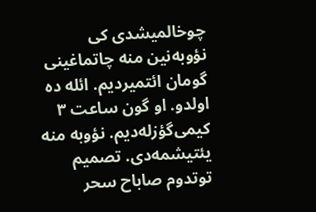چوخالمیشدی کی نؤوبه‌‌‌نین منه‌ چاتماغینی گومان ائتمیردیم. ائله‌ ده‌ اولدو. او گون ساعت ۳ کیمی‌گؤزله‌‌دیم. نؤوبه‌ منه‌ یئتیشمه‌‌دی. تصمیم توتدوم صاباح سحر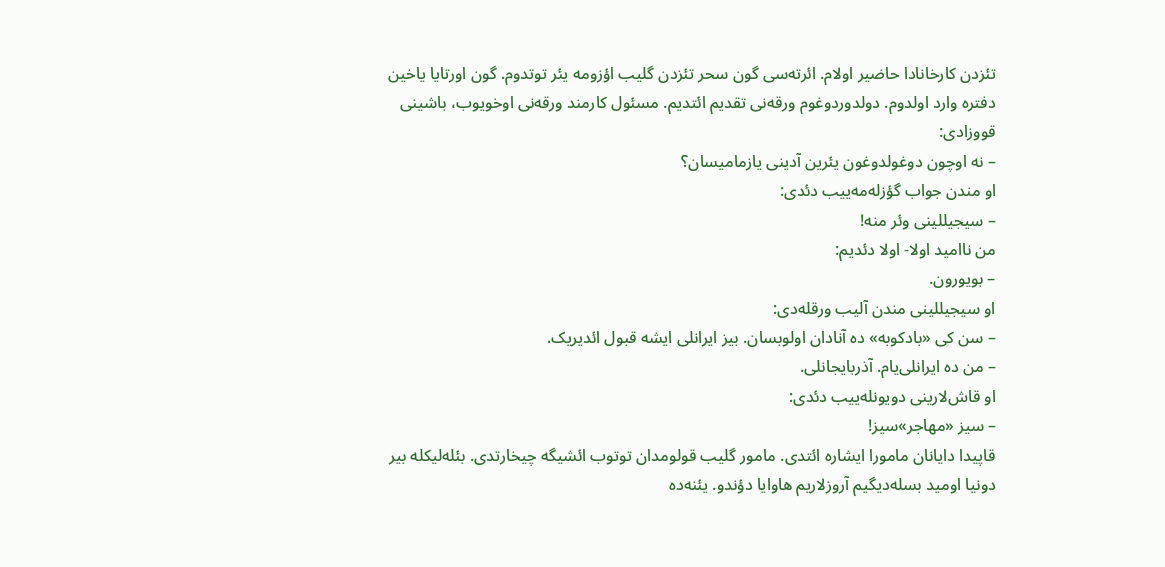تئزدن کارخانادا حاضیر اولام. ائرته‌‌سی گون سحر تئزدن گلیب اؤزومه‌ یئر توتدوم. گون اورتایا یاخین دفتره‌ وارد اولدوم. دولدوردوغوم ورقه‌‌نی تقدیم ائتدیم. مسئول کارمند ورقه‌‌نی اوخویوب، باشینی قووزادی:
– نه‌ اوچون دوغولدوغون یئرین آدینی یازمامیسان؟
او مندن جواب گؤزله‌‌مه‌‌ییب دئدی:
– سیجیللینی وئر منه‌!
من ناامید اولا- اولا دئدیم:
– بویورون.
او سیجیللینی مندن آلیب ورقله‌‌دی:
– سن کی «بادکوبه‌» ده‌ آنادان اولوبسان. بیز ایرانلی ایشه‌ قبول ائدیریک.
– من ده‌ ایرانلی‌یام. آذربایجانلی.
او قاش‌‌لارینی دویونله‌‌ییب دئدی:
– سیز «مهاجر»سیز!
قاپیدا دایانان مامورا ایشاره‌ ائتدی. مامور گلیب قولومدان توتوب ائشیگه‌ چیخارتدی. بئله‌‌لیکله‌ بیر دونیا اومید بسله‌‌دیگیم آروز‌لاریم ‌هاوایا دؤندو. یئنه‌‌ده‌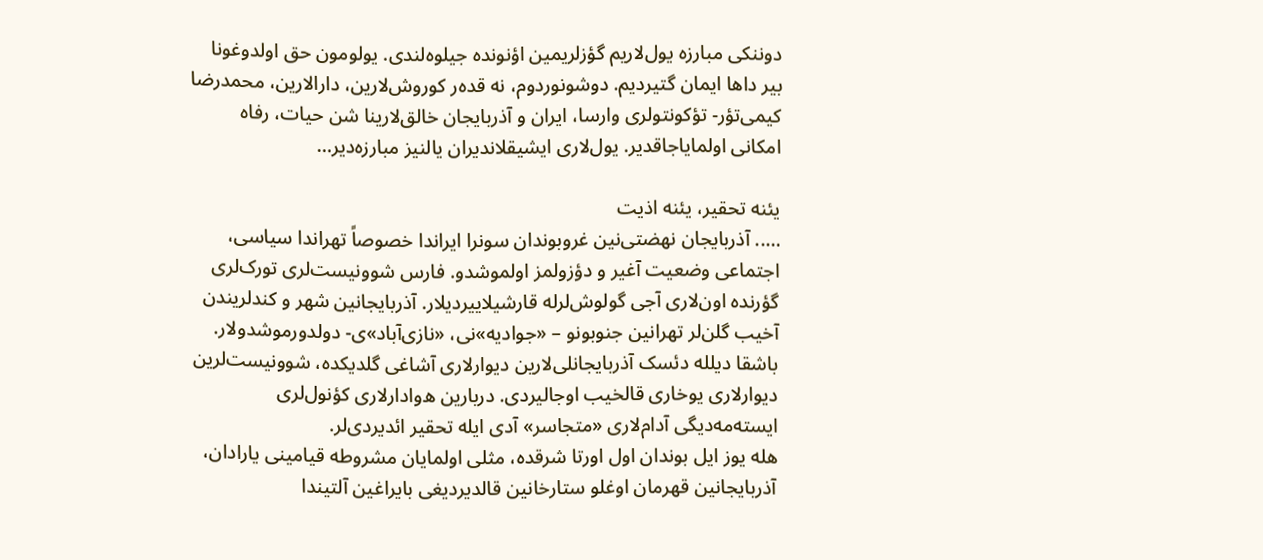دوننکی مبارزه‌ یول‌لاریم گؤز‌لریمین اؤنونده‌ جیلوه‌‌لندی. یولومون حق اولدوغونا بیر داها ایمان گتیردیم. دوشونوردوم، نه‌ قده‌ر کوروش‌‌‌لارین، دارا‌‌لارین، محمدرضا کیمی‌تؤر- تؤکونتو‌لری وارسا، ایران و آذربایجان خالق‌‌لارینا شن حیات، رفاه‌ امکانی اولمایاجاقدیر. یول‌لاری ایشیقلاندیران یالنیز مبارزه‌‌دیر…

یئنه‌ تحقیر، یئنه‌ اذیت
….. آذربایجان نهضتی‌نین غروبوندان سونرا ایراندا خصوصاً تهراندا سیاسی، اجتماعی وضعیت آغیر و دؤزولمز اولموشدو. فارس شوونیست‌لری تورک‌لری گؤرنده‌ اون‌لاری آجی گولوش‌لرله‌ قارشیلاییردیلار. آذربایجا‌نین شهر و کند‌‌لریندن آخیب گلن‌لر تهرا‌نین جنوبونو – «جوادیه‌»نی، «نازی‌آباد»ی- دولدورموشدولار. باشقا دیلله‌ دئسک آذربایجانلی‌‌‌لارین دیوار‌لاری آشاغی گلدیکده‌، شوونیست‌‌لرین دیوار‌لاری یوخاری قالخیب اوجالیردی. دربارین ‌ه‌وادار‌لاری کؤنول‌لری ایسته‌‌مه‌‌دیگی آدام‌لاری «متجاسر» آدی ایله‌ تحقیر ائدیردی‌لر.
هله‌ یوز ایل بوندان اول اورتا شرقده‌، مثلی اولمایان مشروطه‌ قیامینی یارادان، آذربایجا‌نین قهرمان اوغلو ستارخا‌نین قالدیردیغی بایراغین آلتیندا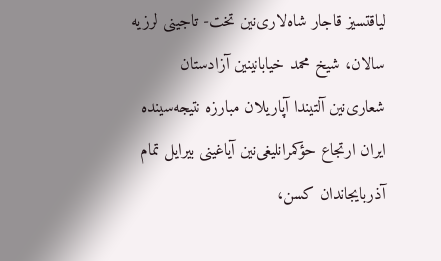لیاقتسیز قاجار شاه‌‌‌لاری‌نین تخت- تاجینی ‌لرزیه‌ سالان، شیخ محمد خیابا‌نینین آزادستان شعاری‌نین آلتیندا آپاریلان مبارزه‌ نتیجه‌‌سینده‌ ایران ارتجاع حؤکمرانلیغی‌نین آیاغینی بیرایل تمام آذربایجاندان کسن،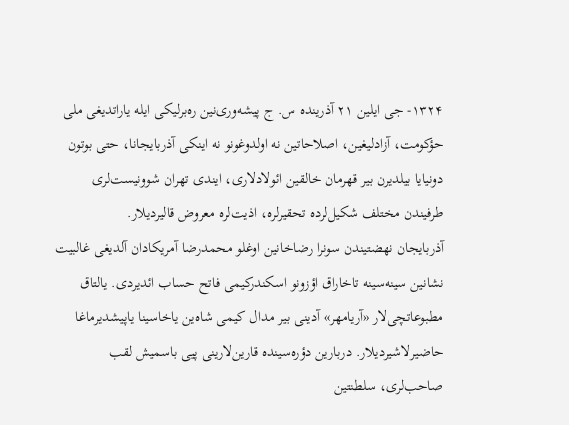۱۳۲۴- جی ایلین ۲۱ آذرینده‌ س. ج پیشه‌‌وری‌‌نین ره‌برلیکی ایله‌ یاراتدیغی ملی حؤکومت، آزادلیغین، اصلاحاتین نه‌ اولدوغونو نه‌ اینکی آذربایجانا، حتی بوتون دونیایا بیلدیرن بیر قهرمان خالقین ائولاد‌لاری، ایندی تهران شوونیست‌لری طرفیندن مختلف شکیل‌لرده‌ تحقیر‌لره‌، اذیت‌‌لره‌ معروض قالیردیلار.
آذربایجان نهضتیندن سونرا رضاخا‌نین اوغلو محمدرضا آمریکادان آلدیغی غالبیت نشا‌نین سینه‌‌سینه‌ تاخاراق اؤزونو اسکندرکیمی ‌فاتح حساب ائدیردی. یالتاق مطبوعاتچی‌لار «آریامهر» آدینی بیر مدال کیمی ‌شاه‌ین یاخاسینا یاپیشدیرماغا حاضیرلاشیردیلار. دربارین دؤره‌‌سینده‌ قارین‌‌لارینی پیی باسمیش لقب صاحب‌لری، سلطنتین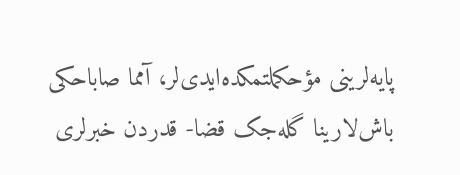پایه‌‌‌‌لرینی مؤحکملتمکده‌‌ایدی‌لر، آمما صاباحکی باش‌‌لارینا گله‌‌جک قضا- قدردن خبر‌لری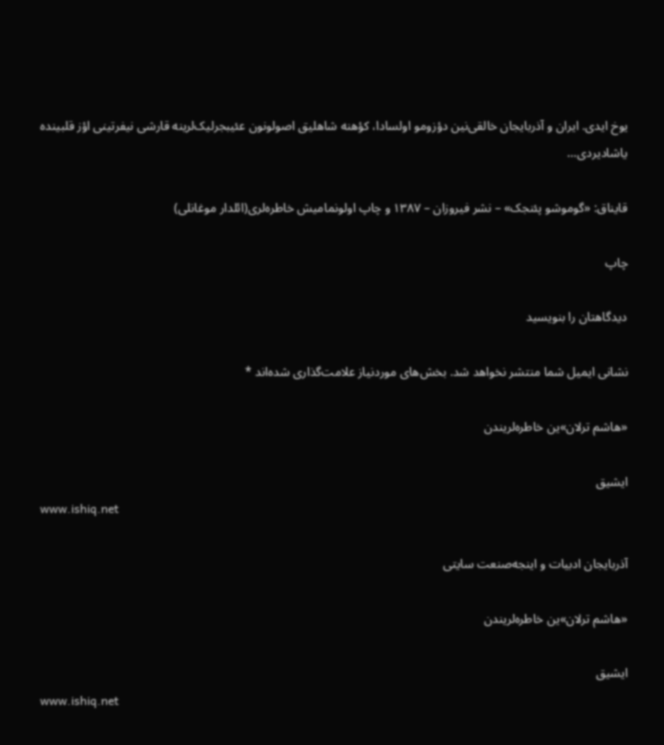یوخ ایدی. ایران و آذربایجان خالقی‌‌نین دؤزومو اولسادا، کؤهنه‌ شاهلیق اصولونون عئیبجرلیک‌‌لرینه‌ قارشی نیفرتینی اؤز قلبینده‌ یاشادیردی…

قایناق: «گوموشو پئنجک» – نشر فیروزان – ۱۳۸۷ و چاپ اولونمامیش خاطره‌لری(ائلدار موغانلی)

چاپ

دیدگاهتان را بنویسید

نشانی ایمیل شما منتشر نخواهد شد. بخش‌های موردنیاز علامت‌گذاری شده‌اند *

«هاشم ترلا‌ن»ین خاطره‌لریندن

ایشیق
www.ishiq.net

آذربایجان ادبیات و اینجه‌صنعت سایتی

«هاشم ترلا‌ن»ین خاطره‌لریندن

ایشیق
www.ishiq.net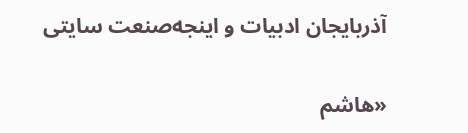آذربایجان ادبیات و اینجه‌صنعت سایتی

«هاشم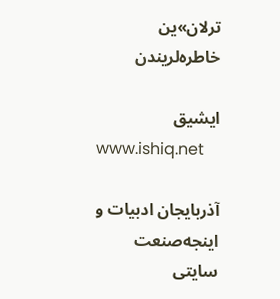ترلا‌ن»ین خاطره‌لریندن

ایشیق
www.ishiq.net

آذربایجان ادبیات و اینجه‌صنعت سایتی